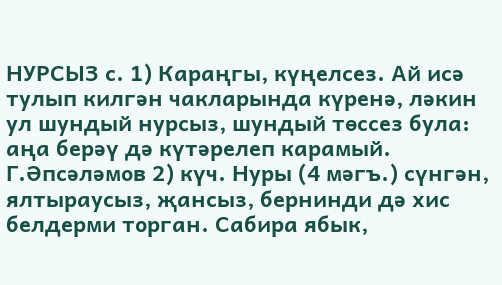НУРСЫЗ с. 1) Караңгы, күңелсез. Ай исә тулып килгән чакларында күренә, ләкин ул шундый нурсыз, шундый төссез була: аңа берәү дә күтәрелеп карамый. Г.Әпсәләмов 2) күч. Нуры (4 мәгъ.) сүнгән, ялтыраусыз, җансыз, бернинди дә хис белдерми торган. Сабира ябык,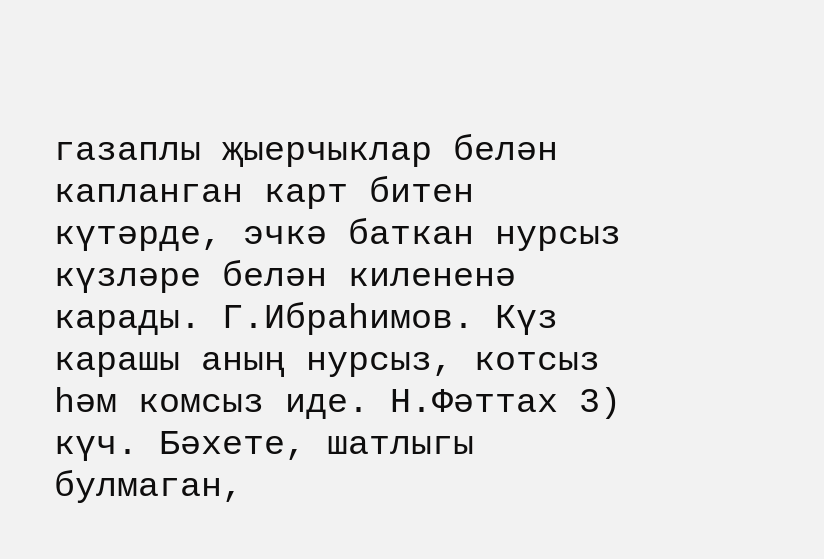газаплы җыерчыклар белән капланган карт битен күтәрде, эчкә баткан нурсыз күзләре белән килененә карады. Г.Ибраһимов. Күз карашы аның нурсыз, котсыз һәм комсыз иде. Н.Фәттах 3) күч. Бәхете, шатлыгы булмаган,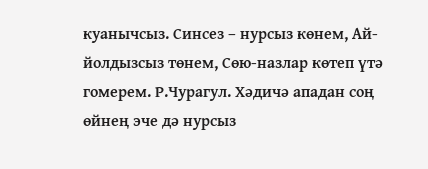куанычсыз. Синсез – нурсыз көнем, Ай-йолдызсыз төнем, Сөю-назлар көтеп үтә гомерем. Р.Чурагул. Хәдичә ападан соң өйнең эче дә нурсыз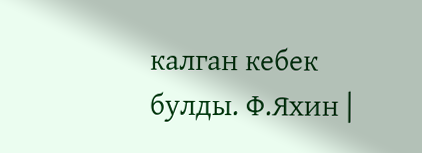калган кебек булды. Ф.Яхин |